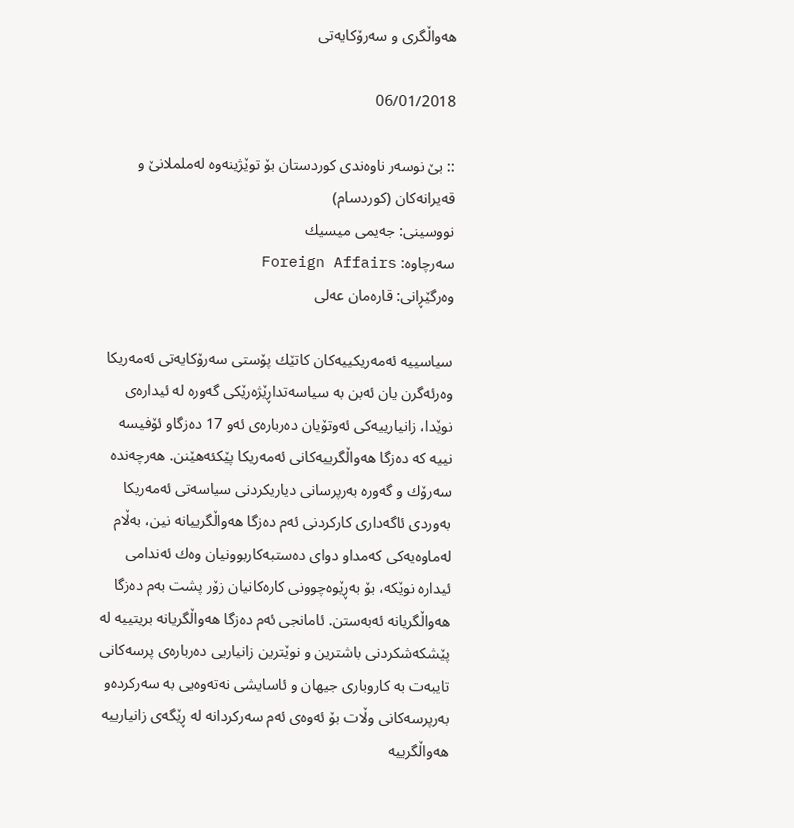هه‌واڵگری و سه‌رۆكایه‌تی

06/01/2018

:: بێ نوسەر ناوه‌ندی كوردستان بۆ توێژینه‌وه‌ له‌ململانێ و قه‌یرانه‌كان (كوردسام)
نووسینی: جه‌یمی میسیك
سه‌رچاوه‌: Foreign Affairs
وه‌رگێڕانی: قاره‌مان عه‌لی

سیاسییه‌ ئه‌مه‌ریكییه‌كان كاتێك پۆستی سه‌رۆكایه‌تی ئه‌مه‌ریكا وه‌رئه‌گرن یان ئه‌بن به‌ سیاسه‌تداڕێژه‌رێكی گه‌وره‌ له‌ ئیداره‌ی نوێدا، زانیارییه‌كی ئه‌وتۆیان ده‌رباره‌ی ئه‌و 17 ده‌زگاو ئۆفیسه‌ نییه‌ كه‌ ده‌زگا هه‌واڵگرییه‌كانی ئه‌مه‌ریكا پێكئه‌هێنن. هه‌رچه‌نده‌ سه‌رۆك و گه‌وره‌ به‌رپرسانی دیاریكردنی سیاسه‌تی ئه‌مه‌ریكا به‌وردی ئاگه‌داری كاركردنی ئه‌م ده‌زگا هه‌واڵگرییانه‌ نین، به‌ڵام له‌ماوه‌یه‌كی كه‌مداو دوای ده‌ستبه‌كاربوونیان وه‌ك ئه‌ندامی ئیداره‌ نوێكه‌، بۆ به‌ڕێوه‌چوونی كاره‌كانیان زۆر پشت به‌م ده‌زگا هه‌واڵگریانه‌ ئه‌به‌ستن. ئامانجی ئه‌م ده‌زگا هه‌واڵگریانه‌ بریتییه‌ له‌ پێشكه‌شكردنی باشترین و نوێترین زانیاریی ده‌رباره‌ی پرسه‌كانی تایبه‌ت به‌ كاروباری جیهان و ئاسایشی نه‌ته‌وه‌یی به‌ سه‌ركرده‌و به‌رپرسه‌كانی وڵات بۆ ئه‌وه‌ی ئه‌م سه‌ركردانه‌ له‌ ڕێگه‌ی زانیارییه‌ هه‌واڵگرییه‌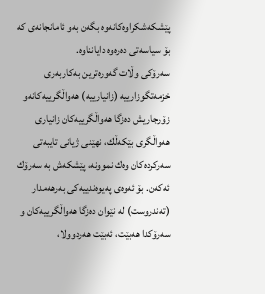پێشكه‌شكراوه‌كانه‌وه‌ بگه‌ن به‌و ئامانجانه‌ی كه‌ بۆ سیاسه‌تی ده‌ره‌وه‌ دایانناوه‌.
سه‌رۆكی وڵات گه‌وره‌ترین به‌كاربه‌ری خزمه‌تگوزارییه‌ (زانیارییه‌) هه‌واڵگرییه‌كانه‌و زۆرجاریش ده‌زگا هه‌واڵگرییه‌كان زانیاری هه‌واڵگری بێكه‌ڵك، نهێنی ژیانی تایبه‌تی سه‌ركرده‌كان وه‌ك نموونه‌، پێشكه‌ش به‌ سه‌رۆك ئه‌كه‌ن. بۆ ئه‌وه‌ی په‌یوه‌ندییه‌كی به‌رهه‌مدار (ته‌ندروست) له‌ نێوان ده‌زگا هه‌واڵگرییه‌كان و سه‌رۆكدا هه‌بێت، ئه‌بێت هه‌ردوولا،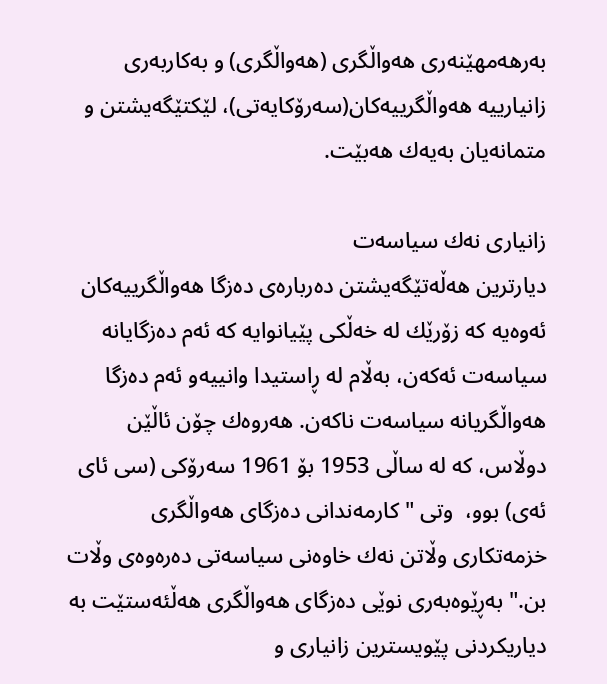به‌رهه‌مهێنه‌ری هه‌واڵگری (هه‌واڵگری) و به‌كاربه‌ری زانیارییه‌ هه‌واڵگرییه‌كان(سه‌رۆكایه‌تی)، لێكتێگه‌یشتن و متمانه‌یان به‌یه‌ك هه‌بێت.

زانیاری نه‌ك سیاسه‌ت
دیارترین هه‌ڵه‌تێگه‌یشتن ده‌رباره‌ی ده‌زگا هه‌واڵگرییه‌كان ئه‌وه‌یه‌ كه‌ زۆرێك له‌ خه‌ڵكی پێیانوایه‌ كه‌ ئه‌م ده‌زگایانه‌ سیاسه‌ت ئه‌كه‌ن، به‌ڵام له‌ ڕاستیدا وانییه‌و ئه‌م ده‌زگا هه‌واڵگریانه‌ سیاسه‌ت ناكه‌ن. هه‌روه‌ك چۆن ئاڵێن دوڵاس، كه‌ له‌ ساڵی 1953 بۆ 1961 سه‌رۆكی (سی ئای ئه‌ی) بوو،  وتی "كارمه‌ندانی ده‌زگای هه‌واڵگری خزمه‌تكاری وڵاتن نه‌ك خاوه‌نی سیاسه‌تی ده‌ره‌وه‌ی وڵات بن." به‌ڕێوه‌به‌ری نوێی ده‌زگای هه‌واڵگری هه‌ڵئه‌ستێت به‌ دیاریكردنی پێویسترین زانیاری و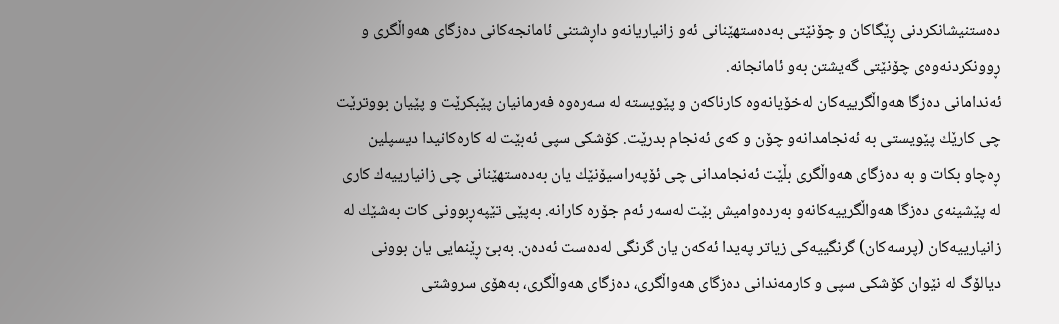ده‌ستنیشانكردنی ڕێگاكان و چۆنێتی به‌ده‌ستهێنانی ئه‌و زانیاریانه‌و داڕشتنی ئامانجه‌كانی ده‌زگای هه‌واڵگری و ڕوونكردنه‌وه‌ی چۆنێتی گه‌یشتن به‌و ئامانجانه‌.
ئه‌ندامانی ده‌زگا هه‌واڵگرییه‌كان له‌خۆیانه‌وه‌ كارناكه‌ن و پێویسته‌ له‌ سه‌ره‌وه‌ فه‌رمانیان پێبكرێت و پێیان بووترێت چی كارێك پێویستی به‌ ئه‌نجامدانه‌و چۆن و كه‌ی ئه‌نجام بدرێت. كۆشكی سپی ئه‌بێت له‌ كاره‌كانیدا دیسپلین ڕه‌چاو بكات و به‌ ده‌زگای هه‌واڵگری بڵێت ئه‌نجامدانی چی ئۆپه‌راسیۆنێك یان به‌ده‌ستهێنانی چی زانیارییه‌ك كاری له‌ پێشینه‌ی ده‌زگا هه‌واڵگرییه‌كانه‌و به‌رده‌وامیش بێت له‌سه‌ر ئه‌م جۆره‌ كارانه‌. به‌پێی تێپه‌ڕبوونی كات به‌شێك له‌ زانیارییه‌كان (پرسه‌كان) گرنگییه‌كی زیاتر په‌یدا ئه‌كه‌ن یان گرنگی له‌ده‌ست ئه‌ده‌ن. به‌بێ ڕێنمایی یان بوونی دیالۆگ له‌ نێوان كۆشكی سپی و كارمه‌ندانی ده‌زگای هه‌واڵگری، ده‌زگای هه‌واڵگری، به‌هۆی سروشتی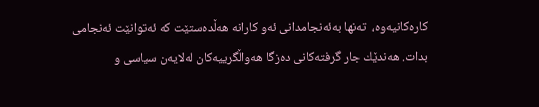كاره‌كانیه‌وه‌،  ته‌نها به‌ئه‌نجامدانی ئه‌و كارانه‌ هه‌ڵده‌ستێت كه‌ ئه‌توانێت ئه‌نجامی بدات. هه‌ندێك جار گرفته‌كانی ده‌زگا هه‌واڵگرییه‌كان له‌لایه‌ن سیاسی و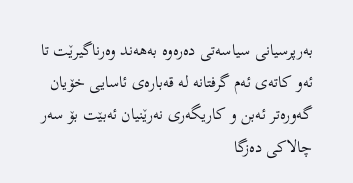به‌رپرسیانی سیاسه‌تی ده‌ره‌وه‌ به‌هه‌ند وه‌رناگیرێت تا ئه‌و كاته‌ی ئه‌م گرفتانه‌ له‌ قه‌باره‌ی ئاسایی خۆیان گه‌وره‌تر ئه‌بن و كاریگه‌ری نه‌رێنیان ئه‌بێت بۆ سه‌ر چالاكی ده‌زگا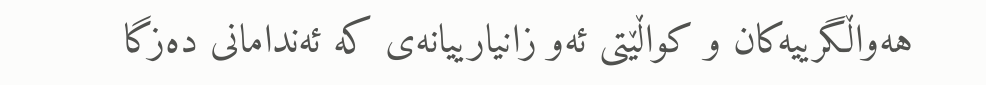هه‌واڵگرییه‌كان و كواڵێتی ئه‌و زانیارییانه‌ی كه‌ ئه‌ندامانی ده‌زگا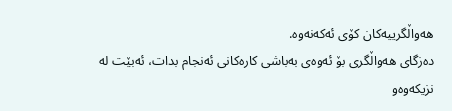هه‌واڵگرییه‌كان كۆی ئه‌كه‌نه‌وه‌.
ده‌زگای هه‌واڵگری بۆ ئه‌وه‌ی به‌باشی كاره‌كانی ئه‌نجام بدات، ئه‌بێت له‌ نزیكه‌وه‌و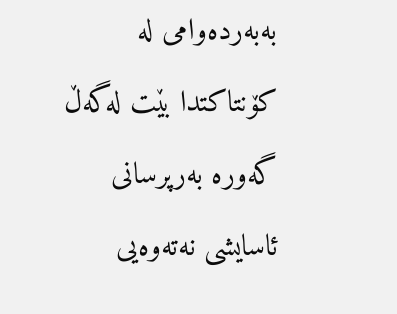به‌به‌رده‌وامی له‌ كۆنتاكتدا بێت له‌گه‌ڵ گه‌وره‌ به‌رپرسانی ئاسایشی نه‌ته‌وه‌یی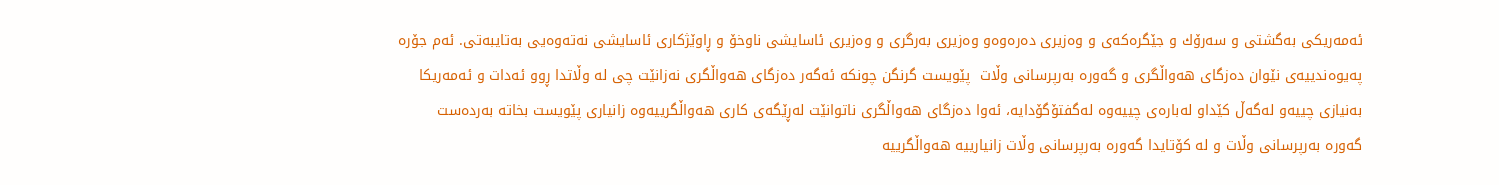ئه‌مه‌ریكی به‌گشتی و سه‌رۆك و جێگره‌كه‌ی و وه‌زیری ده‌ره‌وه‌و وه‌زیری به‌رگری و وه‌زیری ئاسایشی ناوخۆ و ڕاوێژكاری ئاسایشی نه‌ته‌وه‌یی به‌تایبه‌تی. ئه‌م جۆره‌ په‌یوه‌ندییه‌ی نێوان ده‌زگای هه‌واڵگری و گه‌وره‌ به‌رپرسانی وڵات  پێویست گرنگن چونكه‌ ئه‌گه‌ر ده‌زگای هه‌واڵگری نه‌زانێت چی له‌ وڵاتدا ڕوو ئه‌دات و ئه‌مه‌ریكا به‌نیازی چییه‌و له‌گه‌ڵ كێداو له‌باره‌ی چییه‌وه‌ له‌گفتۆگۆدایه‌، ئه‌وا ده‌زگای هه‌واڵگری ناتوانێت له‌ڕێگه‌ی كاری هه‌واڵگرییه‌وه‌ زانیاری پێویست بخاته‌ به‌رده‌ست گه‌وره‌ به‌رپرسانی وڵات و له‌ كۆتایدا گه‌وره‌ به‌رپرسانی وڵات زانیارییه‌ هه‌واڵگرییه‌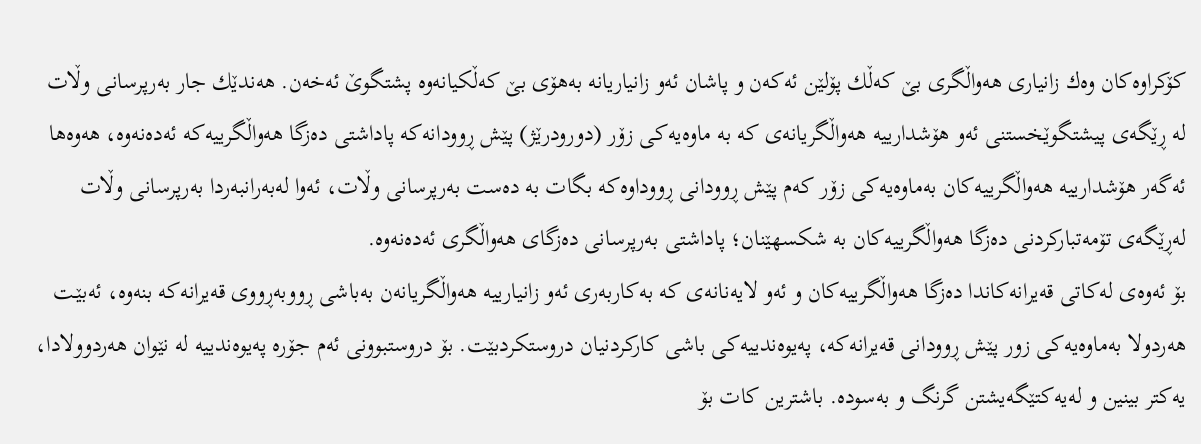كۆكراوه‌كان وه‌ك زانیاری هه‌واڵگری بێ كه‌ڵك پۆلێن ئه‌كه‌ن و پاشان ئه‌و زانیاریانه‌ به‌هۆی بێ كه‌ڵكیانه‌وه‌ پشتگوێ ئه‌خه‌ن. هه‌ندێك جار به‌رپرسانی وڵات له‌ ڕێگه‌ی پیشتگوێخستنی ئه‌و هۆشدارییه‌ هه‌واڵگریانه‌ی كه‌ به‌ ماوه‌یه‌كی زۆر (دورودرێژ) پێش ڕوودانه‌كه‌ پاداشتی ده‌زگا هه‌واڵگرییه‌كه‌ ئه‌ده‌نه‌وه‌، هه‌وه‌ها ئه‌گه‌ر هۆشدارییه‌ هه‌واڵگرییه‌كان به‌ماوه‌یه‌كی زۆر كه‌م پێش ڕوودانی ڕووداوه‌كه‌ بگات به‌ ده‌ست به‌رپرسانی وڵات، ئه‌وا له‌به‌رانبه‌ردا به‌رپرسانی وڵات له‌ڕێگه‌ی تۆمه‌تباركردنی ده‌زگا هه‌واڵگرییه‌كان به‌ شكسهێنان؛ پاداشتی به‌رپرسانی ده‌زگای هه‌واڵگری ئه‌ده‌نه‌وه‌.
بۆ ئه‌وه‌ی له‌كاتی قه‌یرانه‌كاندا ده‌زگا هه‌واڵگرییه‌كان و ئه‌و لایه‌نانه‌ی كه‌ به‌كاربه‌ری ئه‌و زانیارییه‌ هه‌واڵگریانه‌ن به‌باشی ڕووبه‌ڕووی قه‌یرانه‌كه‌ بنه‌وه‌، ئه‌بێـت هه‌ردولا به‌ماوه‌یه‌كی ز‌ور پێش ڕوودانی قه‌یرانه‌كه‌، په‌یوه‌ندییه‌كی باشی كاركردنیان دروستكردبێت. بۆ دروستبوونی ئه‌م جۆره‌ په‌یوه‌ندییه‌ له‌ نێوان هه‌ردوولادا، یه‌كتر بینین و له‌یه‌كتێگه‌یشتن گرنگ و به‌سوده‌. باشترین كات بۆ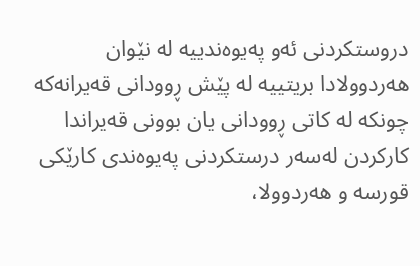دروستكردنی ئه‌و په‌یوه‌ندییه‌ له‌ نێوان هه‌ردوولادا بریتییه‌ له‌ پێش ڕوودانی قه‌یرانه‌كه‌ چونكه‌ له‌ كاتی ڕوودانی یان بوونی قه‌یراندا كاركردن له‌سه‌ر درستكردنی په‌یوه‌ندی كارێكی قورسه‌ و هه‌ردوولا،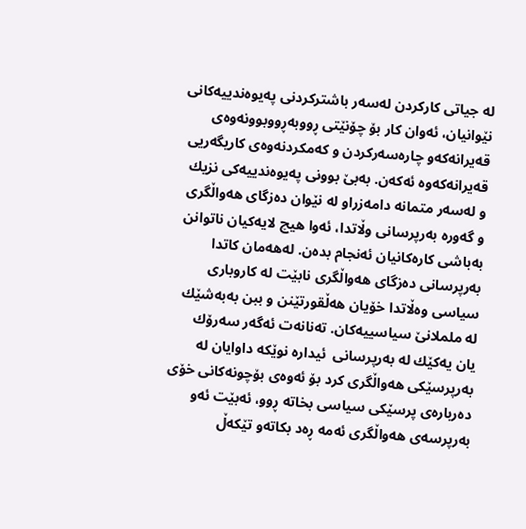له‌ جیاتی كاركردن له‌سه‌ر باشتركردنی په‌یوه‌ندییه‌كانی نێوانیان، ئه‌وان كار بۆ چۆنێتی ڕووبه‌ڕووبوونه‌وه‌ی قه‌یرانه‌كه‌و چاره‌سه‌ركردن و كه‌مكردنه‌وه‌ی كاریگه‌ریی قه‌یرانه‌كه‌وه‌ ئه‌كه‌ن. به‌بێ بوونی په‌یوه‌ندییه‌كی نزیك و له‌سه‌ر متمانه‌ دامه‌زراو له‌ نێوان ده‌زگای هه‌واڵگری و گه‌وره‌ به‌رپرسانی وڵاتدا، ئه‌وا هیچ لایه‌كیان ناتوانن به‌باشی كاره‌كانیان ئه‌نجام بده‌ن. له‌هه‌مان كاتدا به‌رپرسانی ده‌زگای هه‌واڵگری نابێت له‌ كاروباری سیاسی وه‌ڵاتدا خۆیان هه‌ڵقورتێنن و ببن به‌به‌شێك له‌ ململانێ سیاسییه‌كان. ته‌نانه‌ت ئه‌گه‌ر سه‌رۆك یان یه‌كێك له‌ به‌رپرسانی  ئیداره‌ نوێكه‌ داوایان له‌ به‌رپرسێكی هه‌واڵگری كرد بۆ ئه‌وه‌ی بۆچونه‌كانی خۆی ده‌رباره‌ی پرسێكی سیاسی بخاته‌ ڕوو، ئه‌بێت ئه‌و به‌رپرسه‌ی هه‌واڵگری ئه‌مه‌ ڕه‌د بكاته‌و تێكه‌ڵ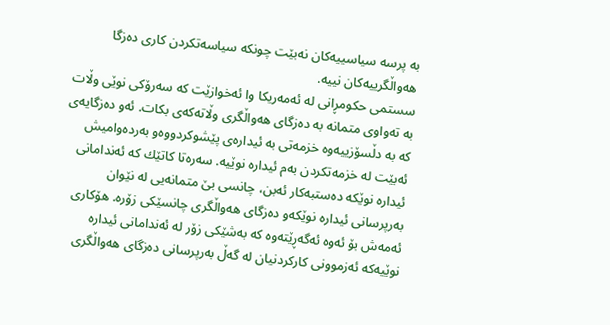به‌ پرسه‌ سیاسییه‌كان نه‌بێت چونكه‌ سیاسه‌تكردن كاری ده‌زگا هه‌واڵگرییه‌كان نییه‌.
سستمی حكومڕانی له‌ ئه‌مه‌ریكا وا ئه‌خوازێت كه‌ سه‌رۆكی نوێی وڵات به‌ ته‌واوی متمانه‌ به‌ ده‌زگای هه‌واڵگری وڵاته‌كه‌ی بكات. ئه‌و ده‌زگایه‌ی كه‌ به‌ دڵسۆزییه‌وه‌ خزمه‌تی به‌ ئیداره‌ی پێشوكردووه‌و به‌رده‌وامیش ئه‌بێت له‌ خزمه‌تكردن به‌م ئیداره‌ نوێیه‌. سه‌ره‌تا كاتێك كه‌ ئه‌ندامانی ئیداره‌ نوێكه‌ ده‌ستبه‌كار ئه‌بن، چانسی بێ متمانه‌یی له‌ نێوان به‌رپرسانی ئیداره‌ نوێكه‌و ده‌زگای هه‌واڵگری چانسێكی زۆره‌. هۆكاری ئه‌مه‌ش بۆ ئه‌وه‌ ئه‌گه‌ڕێته‌وه‌ كه‌ به‌شێكی زۆر له‌ ئه‌ندامانی ئیداره‌ نوێیه‌كه‌ ئه‌زموونی كاركردنیان له‌ گه‌ڵ به‌رپرسانی ده‌زگای هه‌واڵگری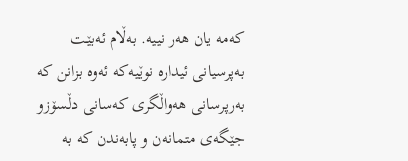كه‌مه‌ یان هه‌ر نییه‌. به‌ڵام ئه‌بێـت به‌پرسیانی ئیداره‌ نوێیه‌كه‌ ئه‌وه‌ بزانن كه‌ به‌رپرسانی هه‌واڵگری كه‌سانی دڵسۆزو جێگه‌ی متمانه‌ن و پابه‌ندن كه‌ به‌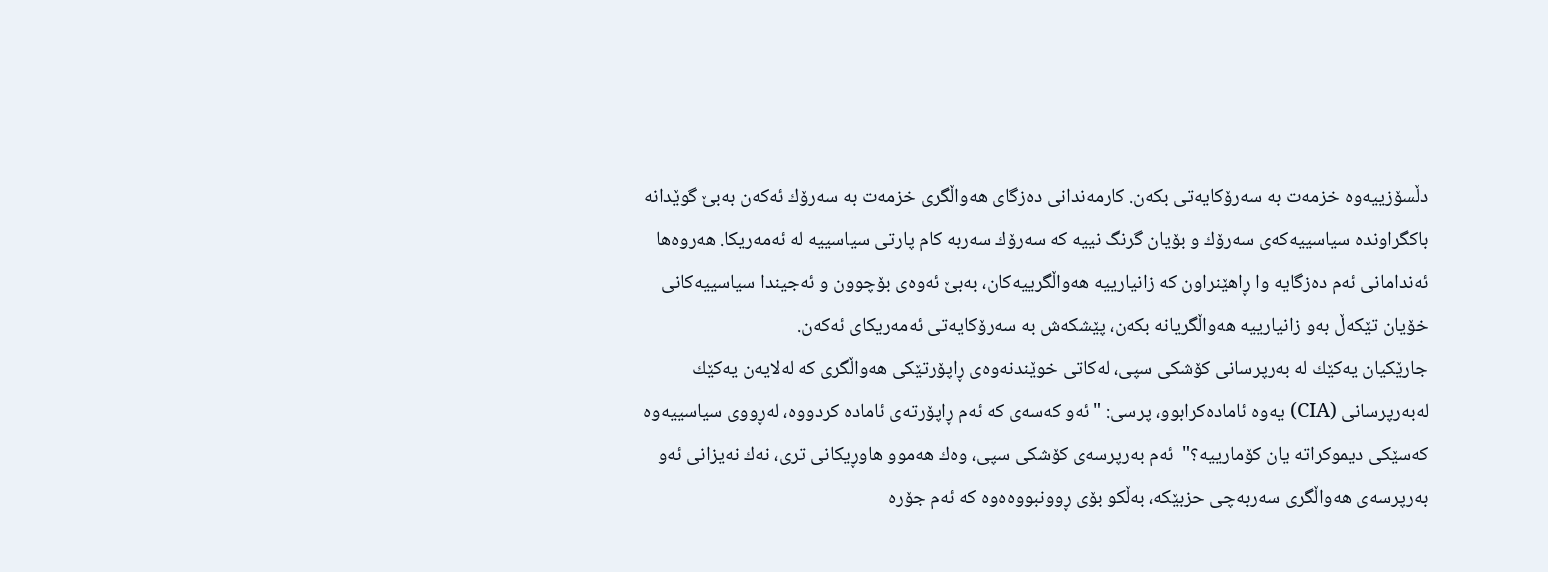دڵسۆزییه‌وه‌ خزمه‌ت به‌ سه‌رۆكایه‌تی بكه‌ن. كارمه‌ندانی ده‌زگای هه‌واڵگری خزمه‌ت به‌ سه‌رۆك ئه‌كه‌ن به‌بێ گوێدانه‌ باكگراونده‌ سیاسییه‌كه‌ی سه‌رۆك و بۆیان گرنگ نییه‌ كه‌ سه‌رۆك سه‌ربه‌ كام پارتی سیاسییه‌ له‌ ئه‌مه‌ریكا. هه‌روه‌ها ئه‌ندامانی ئه‌م ده‌زگایه‌ وا ڕاهێنراون كه‌ زانیارییه‌ هه‌واڵگرییه‌كان، به‌بێ ئه‌وه‌ی بۆچوون و ئه‌جیندا سیاسییه‌كانی خۆیان تێكه‌ڵ به‌و زانیارییه‌ هه‌واڵگریانه‌ بكه‌ن، پێشكه‌ش به‌ سه‌رۆكایه‌تی ئه‌مه‌ریكای ئه‌كه‌ن.
جارێكیان یه‌كێك له‌ به‌رپرسانی كۆشكی سپی، له‌كاتی خوێندنه‌وه‌ی ڕاپۆرتێكی هه‌واڵگری كه‌ له‌لایه‌ن یه‌كێك له‌به‌رپرسانی (CIA) یه‌وه‌ ئاماده‌كرابوو، پرسی: "ئه‌و كه‌سه‌ی كه‌ ئه‌م ڕاپۆرته‌ی ئاماده‌ كردووه‌، له‌ڕووی سیاسییه‌وه‌ كه‌سێكی دیموكراته‌ یان كۆمارییه‌؟"  ئه‌م به‌رپرسه‌ی كۆشكی سپی، وه‌ك هه‌موو هاوڕیكانی تری، نه‌ك نه‌یزانی ئه‌و به‌رپرسه‌ی هه‌واڵگری سه‌ربه‌چی حزبێكه‌، به‌ڵكو بۆی ڕوونبووه‌ه‌وه‌ كه‌ ئه‌م جۆره‌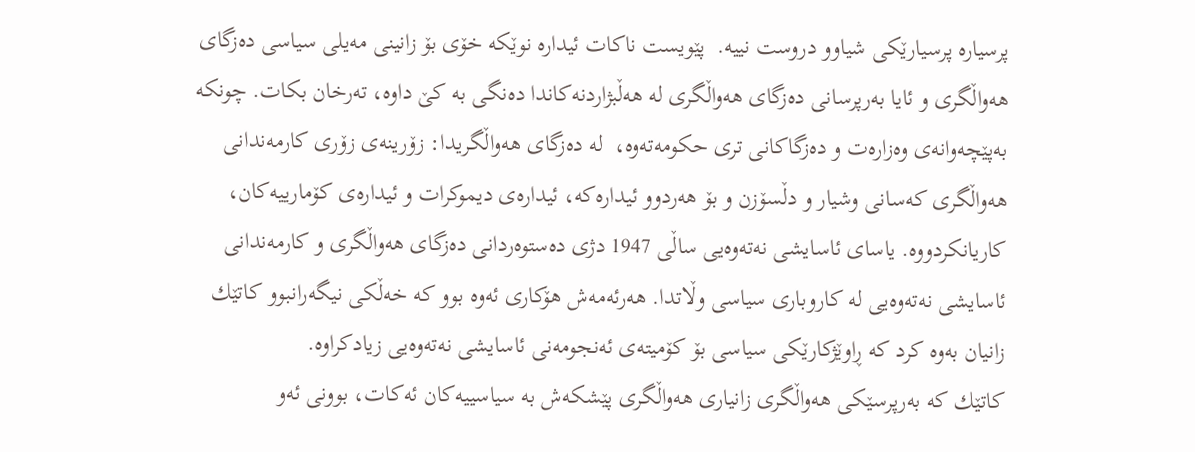پرسیاره‌ پرسیارێكی شیاوو دروست نییه‌.  پێویست ناكات ئیداره‌ نوێكه‌ خۆی بۆ زانینی مه‌یلی سیاسی ده‌زگای هه‌واڵگری و ئایا به‌رپرسانی ده‌زگای هه‌واڵگری له‌ هه‌ڵبژاردنه‌كاندا ده‌نگی به‌ كێ داوه‌، ته‌رخان بكات. چونكه‌ به‌پێچه‌وانه‌ی وه‌زاره‌ت و ده‌زگاكانی تری حكومه‌ته‌وه‌،  له‌ ده‌زگای هه‌واڵگریدا: زۆرینه‌ی زۆری كارمه‌ندانی هه‌واڵگری كه‌سانی وشیار و دڵسۆزن و بۆ هه‌ردوو ئیداره‌كه‌، ئیداره‌ی دیموكرات و ئیداره‌ی كۆمارییه‌كان، كاریانكردووه‌. یاسای ئاسایشی نه‌ته‌وه‌یی ساڵی 1947 دژی ده‌ستوه‌ردانی ده‌زگای هه‌واڵگری و كارمه‌ندانی ئاسایشی نه‌ته‌وه‌یی له‌ كاروباری سیاسی وڵاتدا. هه‌رئه‌مه‌ش هۆكاری ئه‌وه‌ بوو كه‌ خه‌ڵكی نیگه‌رانبوو كاتێك زانیان به‌وه‌ كرد كه‌ ڕاوێژكارێكی سیاسی بۆ كۆمیته‌ی ئه‌نجومه‌نی ئاسایشی نه‌ته‌وه‌یی زیادكراوه‌.
كاتێك كه‌ به‌رپرسێكی هه‌واڵگری زانیاری هه‌واڵگری پێشكه‌ش به‌ سیاسییه‌كان ئه‌كات، بوونی ئه‌و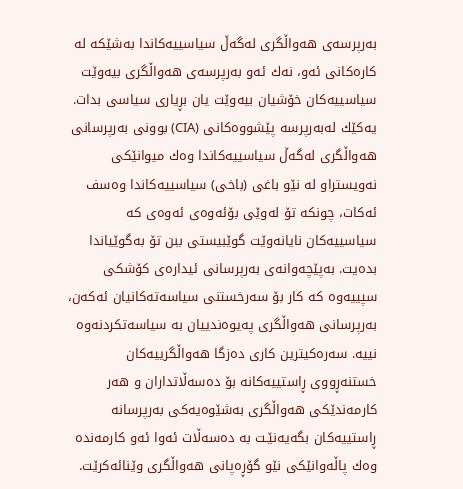به‌رپرسه‌ی هه‌واڵگری له‌گه‌ڵ سیاسییه‌كاندا به‌شێكه‌ له‌ كاره‌كانی ئه‌و، نه‌ك ئه‌و به‌رپرسه‌ی هه‌واڵگری بیه‌وێت سیاسییه‌كان خۆشیان بیه‌وێت یان بڕیاری سیاسی بدات. یه‌كێك له‌به‌رپرسه‌ پێشووه‌كانی (CIA) بوونی به‌رپرسانی هه‌واڵگری له‌گه‌ڵ سیاسییه‌كاندا وه‌ك میوانێكی نه‌ویستراو له‌ نێو باغی (باخی) سیاسییه‌كاندا وه‌سف ئه‌كات، چونكه‌ تۆ له‌وێی بۆئه‌وه‌ی ئه‌وه‌ی كه‌ سیاسییه‌كان نایانه‌وێت گوێبیستی ببن تۆ به‌گوێیاندا بده‌یت. به‌پێچه‌وانه‌ی به‌رپرسانی ئیداره‌ی كۆشكی سپییه‌وه‌ كه‌ كار بۆ سه‌رخستنی سیاسه‌ته‌كانیان ئه‌كه‌ن، به‌رپرسانی هه‌واڵگری په‌یوه‌ندییان به‌ سیاسه‌تكردنه‌وه‌ نییه‌. سه‌ره‌كیترین كاری ده‌زگا هه‌واڵگرییه‌كان خستنه‌ڕووی ڕاستییه‌كانه‌ بۆ ده‌سه‌ڵاتداران و هه‌ر كارمه‌ندێكی هه‌واڵگری به‌شێوه‌یه‌كی به‌رپرسانه‌ ڕاستییه‌كان بگه‌یه‌نێـت به‌ ده‌سه‌ڵات ئه‌وا ئه‌و كارمه‌نده‌ وه‌ك پاڵه‌وانێكی نێو گۆڕه‌پانی هه‌واڵگری وێنائه‌كرێت.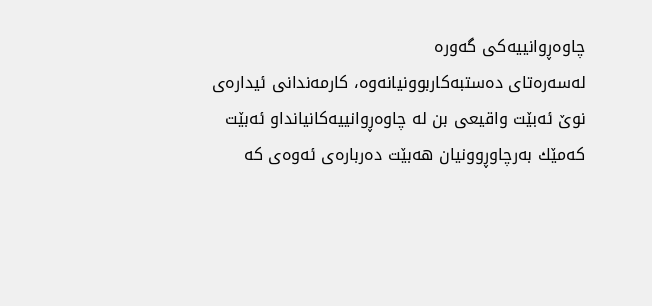چاوه‌ڕوانییه‌كی گه‌وره‌
له‌سه‌ره‌تای ده‌ستبه‌كاربوونیانه‌وه‌، كارمه‌ندانی ئیداره‌ی نوێ ئه‌بێت واقیعی بن له‌ چاوه‌ڕوانییه‌كانیانداو ئه‌بێت كه‌مێك به‌رچاوڕوونیان هه‌بێت ده‌رباره‌ی ئه‌وه‌ی كه‌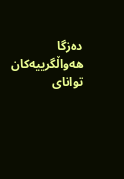ده‌زگا هه‌واڵگرییه‌كان توانای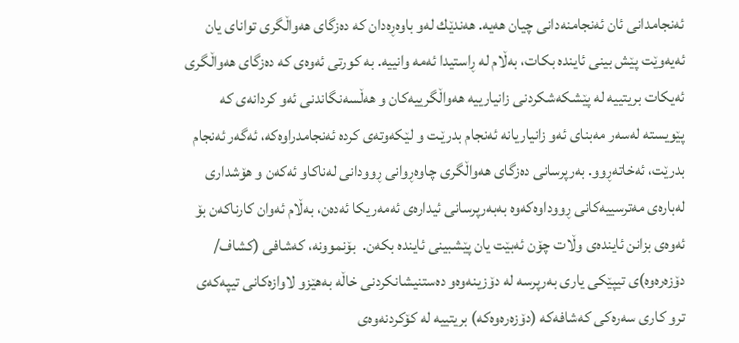ئه‌نجامدانی ئان ئه‌نجامنه‌دانی چیان هه‌یه‌. هه‌ندێك له‌و باوه‌ڕه‌دان كه‌ ده‌زگای هه‌واڵگری توانای یان ئه‌یه‌وێت پێش بینی ئاینده‌ بكات، به‌ڵام له‌ ڕاستیدا ئه‌مه‌ وانییه‌. به‌ كورتی ئه‌وه‌ی كه‌ ده‌زگای هه‌واڵگری ئه‌یكات بریتییه‌ له‌ پێشكه‌شكردنی زانیارییه‌ هه‌واڵگرییه‌كان و هه‌ڵسه‌نگاندنی ئه‌و كردانه‌ی كه‌ پێویسته‌ له‌سه‌ر مه‌بنای ئه‌و زانیاریانه‌ ئه‌نجام بدرێـت و لێكه‌وته‌ی كرده‌ ئه‌نجامدراوه‌كه‌، ئه‌گه‌ر ئه‌نجام بدرێت، ئه‌خاته‌ڕوو. به‌رپرسانی ده‌زگای هه‌واڵگری چاوه‌ڕوانی ڕوودانی له‌ناكاو ئه‌كه‌ن و هۆشداری له‌باره‌ی مه‌ترسییه‌كانی ڕووداوه‌كه‌وه‌ به‌به‌رپرسانی ئیداره‌ی ئه‌مه‌ریكا ئه‌ده‌ن، به‌ڵام ئه‌وان كارناكه‌ن بۆ ئه‌وه‌ی بزانن ئاینده‌ی وڵات چۆن ئه‌بێت یان پێشبینی ئاینده‌ بكه‌ن.  بۆنموونه‌، كه‌شافی (كشاف/ دۆزه‌ره‌وه‌)ی تیپێكی یاری به‌رپرسه‌ له‌ دۆزینه‌وه‌و ده‌ستنیشانكردنی خاڵه‌ به‌هێزو لاوازه‌كانی تیپه‌كه‌ی ترو كاری سه‌ره‌كی كه‌شافه‌كه‌ (دۆزه‌ره‌وه‌كه‌) بریتییه‌ له‌ كۆكردنه‌وه‌ی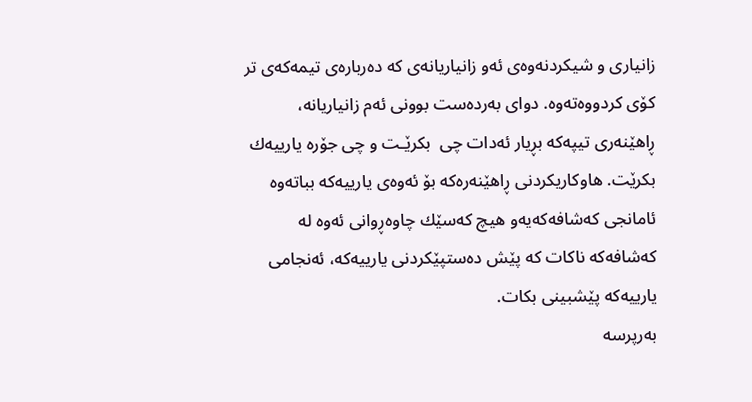زانیاری و شیكردنه‌وه‌ی ئه‌و زانیاریانه‌ی كه‌ ده‌رباره‌ی تیمه‌كه‌ی تر كۆی كردووه‌ته‌وه‌. دوای به‌رده‌ست بوونی ئه‌م زانیاریانه‌، ڕاهێنه‌ری تیپه‌كه‌ بڕیار ئه‌دات چی  بكرێـت و چی جۆره‌ یارییه‌ك بكرێت. هاوكاریكردنی ڕاهێنه‌ره‌كه‌ بۆ ئه‌وه‌ی یارییه‌كه‌ بباته‌وه‌ ئامانجی كه‌شافه‌كه‌یه‌و هیچ كه‌سێك چاوه‌ڕوانی ئه‌وه‌ له‌ كه‌شافه‌كه‌ ناكات كه‌ پێش ده‌ستپێكردنی یارییه‌كه‌، ئه‌نجامی یارییه‌كه‌ پێشبینی بكات.
به‌رپرسه‌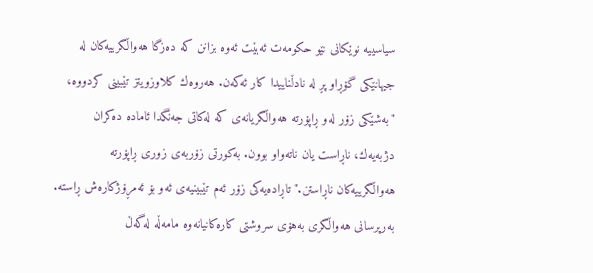سیاسییه‌ نوێكانی نێو حكومه‌ت ئه‌بێت ئه‌وه‌ بزانن كه‌ ده‌زگا هه‌واڵگرییه‌كان له‌ جیهانێكی گۆڕاو پڕ له‌ نادڵناییدا كار ئه‌كه‌ن. هه‌روه‌ك كلاوزویتز تێبینی كردووه‌، "به‌شێكی زۆر له‌و ڕاپۆرته‌ هه‌واڵگریانه‌ی كه‌ له‌كاتی جه‌نگدا ئاماده‌ ده‌كران دژبه‌یه‌ك، ناڕاست یان ناته‌واو بوون. به‌كورتی زۆربه‌ی ز‌وری ڕاپۆرته‌ هه‌واڵگرییه‌كان ناڕاستن." تاڕاده‌یه‌كی زۆر ئه‌م تێبینیه‌ی ئه‌و بۆ ئه‌مڕۆژكاره‌ش ڕاسته‌. به‌رپرسانی هه‌واڵگری به‌هۆی سروشتی كاره‌كانیانه‌وه‌ مامه‌ڵه‌ له‌گه‌ڵ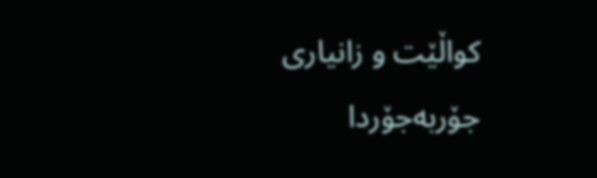كواڵێت و زانیاری جۆربه‌جۆردا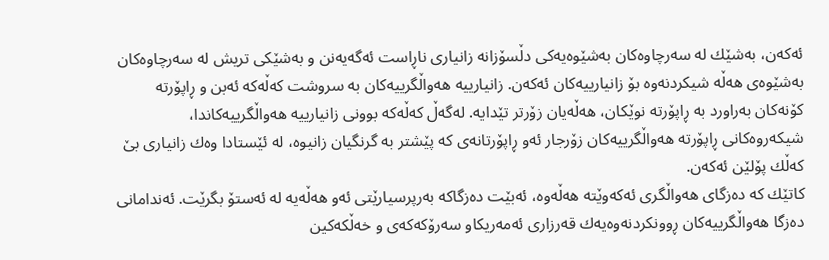ئه‌كه‌ن، به‌شێك له‌ سه‌رچاوه‌كان به‌شێوه‌یه‌كی دڵسۆزانه‌ زانیاری ناڕاست ئه‌گه‌یه‌نن و به‌شێكی تریش له‌ سه‌رچاوه‌كان به‌شێوه‌ی هه‌ڵه‌ شیكردنه‌وه‌ بۆ زانیارییه‌كان ئه‌كه‌ن. زانیارییه‌ هه‌واڵگرییه‌كان به‌ سروشت كه‌ڵه‌كه‌ ئه‌بن و ڕاپۆرته‌ كۆنه‌كان به‌راورد به‌ ڕاپۆرته‌ نوێكان، هه‌ڵه‌یان زۆرتر تێدایه‌. له‌گه‌ڵ كه‌ڵه‌كه‌ بوونی زانیارییه‌ هه‌واڵگرییه‌كاندا، شیكه‌روه‌كانی ڕاپۆرته‌ هه‌واڵگرییه‌كان زۆرجار ئه‌و ڕاپۆرتانه‌ی كه‌ پێشتر به‌ گرنگیان زانیوه‌، له‌ ئێستادا وه‌ك زانیاری بێ كه‌ڵك پۆلێن ئه‌كه‌ن.
كاتێك كه‌ ده‌زگای هه‌واڵگری ئه‌كه‌وێته‌ هه‌ڵه‌وه‌، ئه‌بێت ده‌زگاكه‌ به‌رپرسیارێتی ئه‌و هه‌ڵه‌یه‌ له‌ ئه‌ستۆ بگرێت. ئه‌ندامانی ده‌زگا هه‌واڵگرییه‌كان ڕوونكردنه‌وه‌یه‌ك قه‌رزاری ئه‌مه‌ریكاو سه‌رۆكه‌كه‌ی و خه‌ڵكه‌كین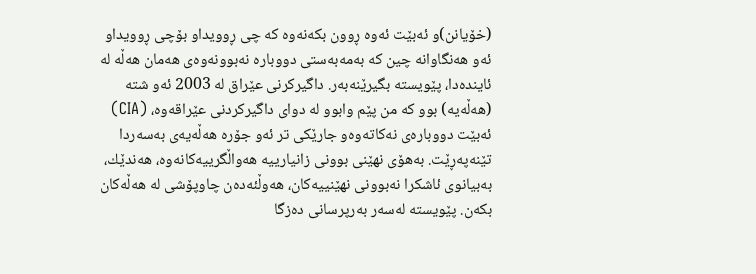(خۆیانن)و ئه‌بێت ئه‌وه‌ ڕوون بكه‌نه‌وه‌ كه‌ چی ڕوویداو بۆچی ڕوویداو ئه‌و هه‌نگاوانه‌ چین كه‌ به‌مه‌به‌ستی دووباره‌ نه‌بوونه‌وه‌ی هه‌مان هه‌ڵه‌ له‌ ئاینده‌دا، پێویسته‌ بگیرێنه‌به‌ر. داگیركرنی عێراق له‌ 2003 ئه‌و شته‌ (هه‌ڵه‌یه‌) بوو كه‌ من پێم وابوو له‌ دوای داگیركردنی عێراقه‌وه‌، (CIA) ئه‌بێت دووباره‌ی نه‌كاته‌وه‌و جارێكی تر ئه‌و جۆره‌ هه‌ڵه‌یه‌ی به‌سه‌ردا تێنه‌په‌ڕێت. به‌هۆی نهێنی بوونی زانیارییه‌ هه‌واڵگرییه‌كانه‌وه‌، هه‌ندێك، به‌بیانوی ئاشكرا نه‌بوونی نهێنییه‌كان، هه‌وڵئه‌ده‌ن چاوپۆشی له‌ هه‌ڵه‌كان بكه‌ن. پێویسته‌ له‌سه‌ر به‌رپرسانی ده‌زگا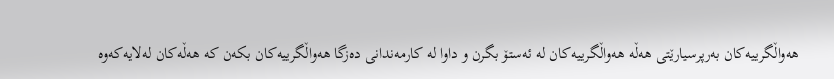هه‌واڵگرییه‌كان به‌رپرسیارێتی هه‌ڵه‌ هه‌واڵگرییه‌كان له‌ ئه‌ستۆ بگرن و داوا له‌ كارمه‌ندانی ده‌زگا هه‌واڵگرییه‌كان بكه‌ن كه‌ هه‌ڵه‌كان له‌لایه‌كه‌وه‌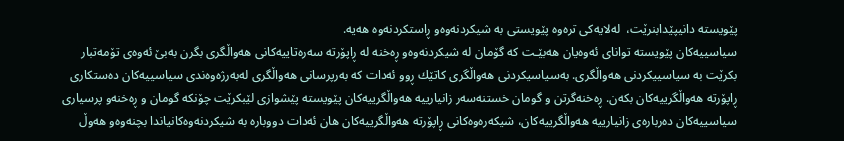پێویسته‌ دانیپێدابنرێت،  له‌لایه‌كی تره‌وه‌ پێویستی به‌ شیكردنه‌وه‌و ڕاستكردنه‌وه‌ هه‌یه‌.
سیاسییه‌كان پێویسته‌ توانای ئه‌وه‌یان هه‌بێـت كه‌ گۆمان له‌ شیكردنه‌وه‌و ڕه‌خنه‌ له‌ ڕاپۆرته‌ سه‌ره‌تاییه‌كانی هه‌واڵگری بگرن به‌بێ ئه‌وه‌ی تۆمه‌تبار بكرێت به‌ سیاسییكردنی هه‌واڵگری. به‌سیاسیكردنی هه‌واڵگری كاتێك ڕوو ئه‌دات كه‌ به‌رپرسانی هه‌واڵگری له‌به‌رژه‌وه‌ندی سیاسییه‌كان ده‌ستكاری ڕاپۆرته‌ هه‌واڵگرییه‌كان بكه‌ن. ڕه‌خنه‌گرتن و گومان خستنه‌سه‌ر زانیارییه‌ هه‌واڵگرییه‌كان پێویسته‌ پێشوازی لێبكرێت چۆنكه‌ گومان و ڕه‌خنه‌و پرسیاری سیاسییه‌كان ده‌رباره‌ی زانیارییه‌ هه‌واڵگرییه‌كان، شیكه‌ره‌وه‌كانی ڕاپۆرته‌ هه‌واڵگرییه‌كان هان ئه‌دات دووباره‌ به‌ شیكردنه‌وه‌كانیاندا بچنه‌وه‌و هه‌وڵ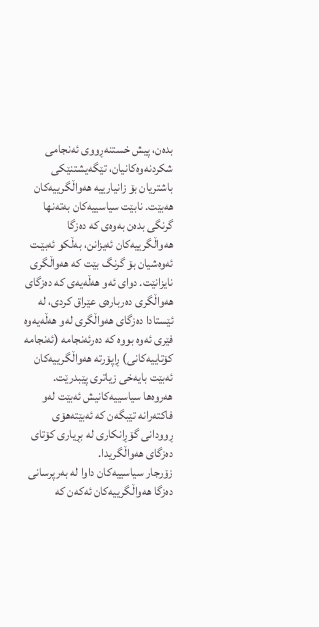بده‌ن، پیش خستنه‌ڕووی ئه‌نجامی شكردنه‌وه‌كانیان، تێگه‌یشتنێكی باشتریان بۆ زانیارییه‌ هه‌واڵگرییه‌كان هه‌بێت. نابێت سیاسییه‌كان به‌ته‌نها گرنگی بده‌ن به‌وه‌ی كه‌ ده‌زگا هه‌واڵگرییه‌كان ئه‌یزانن، به‌ڵكو ئه‌بێـت ئه‌وه‌شیان بۆ گرنگ بێت كه‌ هه‌واڵگری نایزانێت. دوای ئه‌و هه‌ڵه‌یه‌ی كه‌ ده‌زگای هه‌واڵگری ده‌رباره‌ی عێراق كردی، له‌ ئێستادا ده‌زگای هه‌واڵگری له‌و هه‌ڵه‌یه‌وه‌ فێری ئه‌وه‌ بووه‌ كه‌ ده‌رئه‌نجامه‌ (ئه‌نجامه‌ كۆتاییه‌كانی) ڕاپۆرته‌ هه‌واڵگرییه‌كان ئه‌بێت بایه‌خی زیاتری پێبدرێت. هه‌روه‌ها سیاسییه‌كانیش ئه‌بێت له‌و فاكته‌رانه‌ تێبگه‌ن كه‌ ئه‌بێته‌هۆی ڕوودانی گۆڕانكاری له‌ بڕیاری كۆتای ده‌زگای هه‌واڵگریدا.
زۆرجار سیاسییه‌كان داوا له‌ به‌رپرسانی ده‌زگا هه‌واڵگرییه‌كان ئه‌كه‌ن كه‌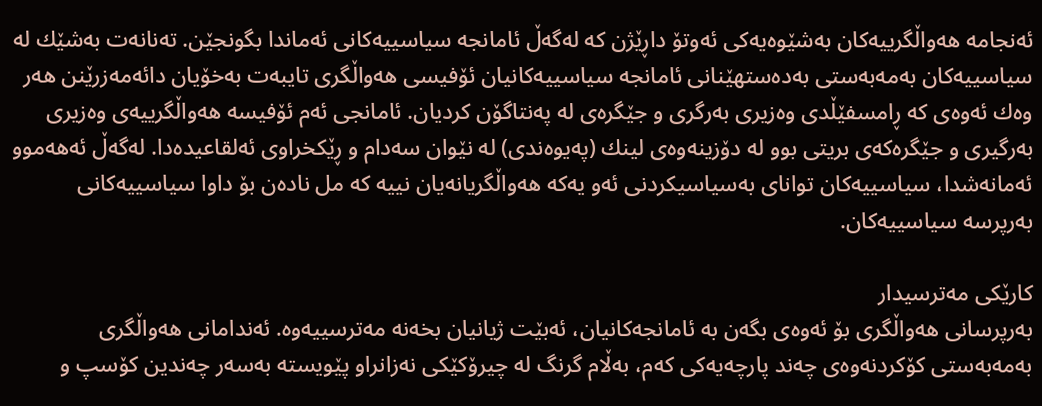ئه‌نجامه‌ هه‌واڵگرییه‌كان به‌شێوه‌یه‌كی ئه‌وتۆ داڕێژن كه‌ له‌گه‌ڵ ئامانجه‌ سیاسییه‌كانی ئه‌ماندا بگونجێن. ته‌نانه‌ت به‌شێك له‌ سیاسییه‌كان به‌مه‌به‌ستی به‌ده‌ستهێنانی ئامانجه‌ سیاسییه‌كانیان ئۆفیسی هه‌واڵگری تایبه‌ت به‌خۆیان دائه‌مه‌زرێنن هه‌ر وه‌ك ئه‌وه‌ی كه‌ ڕامسفێڵدی وه‌زیری به‌رگری و جێگره‌ی له‌ په‌نتاگۆن كردیان. ئامانجی ئه‌م ئۆفیسه‌ هه‌واڵگرییه‌ی وه‌زیری به‌رگیری و جێگره‌كه‌ی بریتی بوو له‌ دۆزینه‌وه‌ی لینك (په‌یوه‌ندی) له‌ نێوان سه‌دام و ڕێكخراوی ئه‌لقاعیده‌دا. له‌گه‌ڵ ئه‌هه‌موو ئه‌مانه‌شدا، سیاسییه‌كان توانای به‌سیاسیكردنی ئه‌و یه‌كه‌ هه‌واڵگریانه‌یان نییه‌ كه‌ مل ناده‌ن بۆ داوا سیاسییه‌كانی به‌رپرسه‌ سیاسییه‌كان.

كارێكی مه‌ترسیدار
به‌رپرسانی هه‌واڵگری بۆ ئه‌وه‌ی بگه‌ن به‌ ئامانجه‌كانیان، ئه‌بێت ژیانیان بخه‌نه‌ مه‌ترسییه‌وه‌. ئه‌ندامانی هه‌واڵگری به‌مه‌به‌ستی كۆكردنه‌وه‌ی چه‌ند پارچه‌یه‌كی كه‌م، به‌ڵام گرنگ له‌ چیرۆكێكی نه‌زانراو پێویسته‌ به‌سه‌ر چه‌ندین كۆسپ و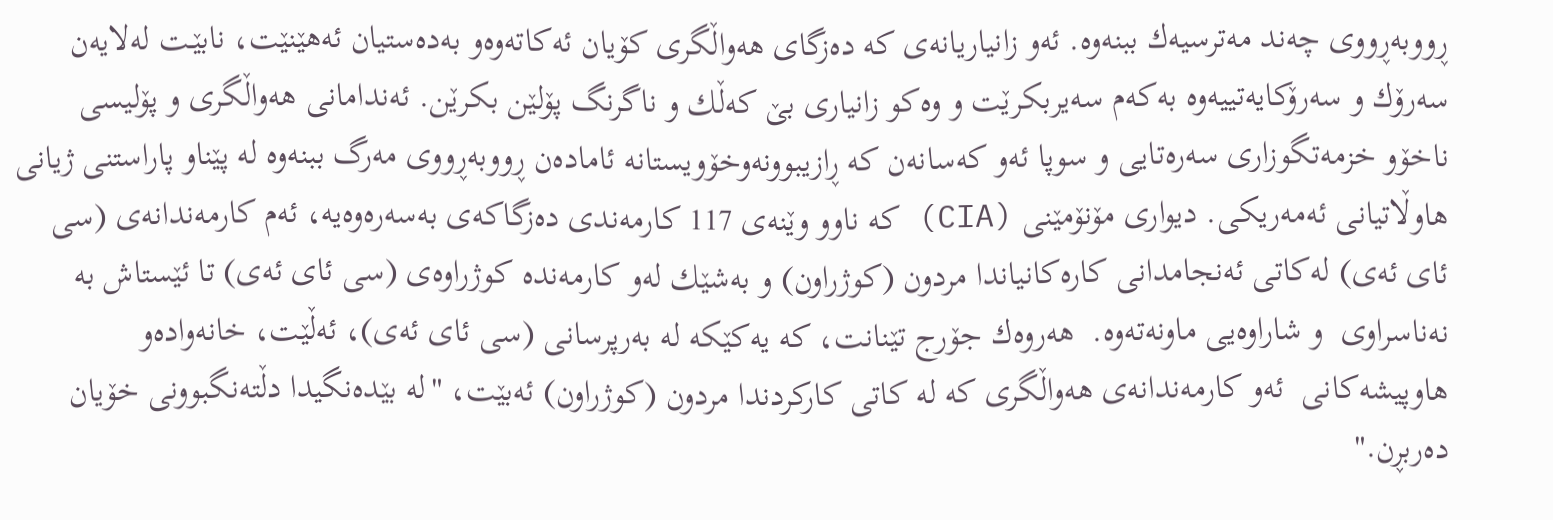ڕووبه‌ڕووی چه‌ند مه‌ترسیه‌ك ببنه‌وه‌. ئه‌و زانیاریانه‌ی كه‌ ده‌زگای هه‌واڵگری كۆیان ئه‌كاته‌وه‌و به‌ده‌ستیان ئه‌هێنێت، نابێـت له‌لایه‌ن سه‌رۆك و سه‌رۆكایه‌تییه‌وه‌ به‌كه‌م سه‌یربكرێت و وه‌كو زانیاری بێ كه‌ڵك و ناگرنگ پۆلێن بكرێن. ئه‌ندامانی هه‌واڵگری و پۆلیسی ناخۆو خزمه‌تگوزاری سه‌ره‌تایی و سوپا ئه‌و كه‌سانه‌ن كه‌ ڕازیبوونه‌وخۆویستانه‌ ئاماده‌ن ڕووبه‌ڕووی مه‌رگ ببنه‌وه‌ له‌ پێناو پاراستنی ژیانی هاوڵاتیانی ئه‌مه‌ریكی. دیواری مۆنۆمێنی (CIA) كه‌ ناوو وێنه‌ی 117 كارمه‌ندی ده‌زگاكه‌ی به‌سه‌ره‌وه‌یه‌، ئه‌م كارمه‌ندانه‌ی (سی ئای ئه‌ی) له‌كاتی ئه‌نجامدانی كاره‌كانیاندا مردون (كوژراون) و به‌شێك له‌و كارمه‌نده‌ كوژراوه‌ی (سی ئای ئه‌ی) تا ئێستاش به‌ نه‌ناسراوی  و شاراوه‌یی ماونه‌ته‌وه‌.  هه‌روه‌ك جۆرج تێنانت، كه‌ یه‌كێكه‌ له‌ به‌رپرسانی (سی ئای ئه‌ی)، ئه‌ڵێت، خانه‌واده‌و هاوپیشه‌كانی  ئه‌و كارمه‌ندانه‌ی هه‌واڵگری كه‌ له‌ كاتی كاركردندا مردون (كوژراون) ئه‌بێت، "له‌ بێده‌نگیدا دڵته‌نگبوونی خۆیان ده‌ربڕن."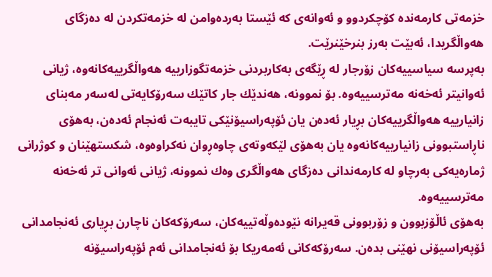خزمه‌تی كارمه‌نده‌ كۆچكردوو و ئه‌وانه‌ی كه‌ ئێستا به‌رده‌وامن له‌ خزمه‌تكردن له‌ ده‌زگای هه‌واڵگریدا، ئه‌بێت به‌رز بنرخێنرێت.
به‌پرسه‌ سیاسییه‌كان زۆرجار له‌ ڕێگه‌ی به‌كاربردنی خزمه‌تگوزارییه‌ هه‌واڵگرییه‌كانه‌وه‌، ژیانی ئه‌وانیتر ئه‌خه‌نه‌ مه‌ترسییه‌وه‌. بۆ نموونه‌، هه‌ندێك جار كاتێك سه‌رۆكایه‌تی له‌سه‌ر مه‌بنای زانیارییه‌ هه‌واڵگرییه‌كان بڕیار ئه‌ده‌ن یان ئۆپه‌راسیۆنێكی تایبه‌ت ئه‌نجام ئه‌ده‌ن، به‌هۆی ناڕاستبوونی زانیارییه‌كانه‌وه‌ یان به‌هۆی لێكه‌وته‌ی چاوه‌ڕوان نه‌كراوه‌وه‌، شكستهێنان و كوژرانی ژماره‌یه‌كی به‌رچاو له‌ كارمه‌ندانی ده‌زگای هه‌واڵگری وه‌ك نموونه‌، ژیانی ئه‌وانی تر ئه‌خه‌نه‌ مه‌ترسییه‌وه‌.
به‌هۆی ئاڵۆزبوون و زۆربوونی قه‌یرانه‌ نێوده‌وڵه‌تییه‌كان، سه‌رۆكه‌كان ناچارن بڕیاری ئه‌نجامدانی ئۆپه‌راسیۆنی نهێنی بده‌ن. سه‌رۆكه‌كانی ئه‌مه‌ریكا بۆ ئه‌نجامدانی ئه‌م ئۆپه‌راسیۆنه‌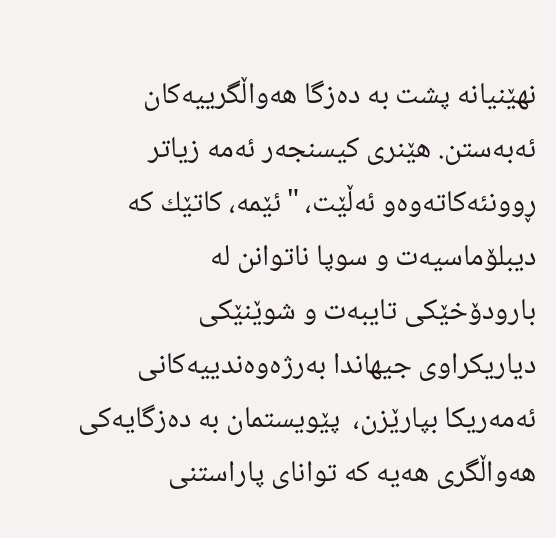نهێنیانه‌ پشت به‌ ده‌زگا هه‌واڵگرییه‌كان ئه‌به‌ستن. هێنری كیسنجه‌ر ئه‌مه‌ زیاتر ڕوونئه‌كاته‌وه‌و ئه‌ڵێت، "ئێمه‌، كاتێك كه‌ دیبلۆماسیه‌ت و سوپا ناتوانن له‌ بارودۆخێكی تایبه‌ت و شوێنێكی دیاریكراوی جیهاندا به‌رژه‌وه‌ندییه‌كانی ئه‌مه‌ریكا بپارێزن،  پێویستمان به‌ ده‌زگایه‌كی هه‌واڵگری هه‌یه‌ كه‌ توانای پاراستنی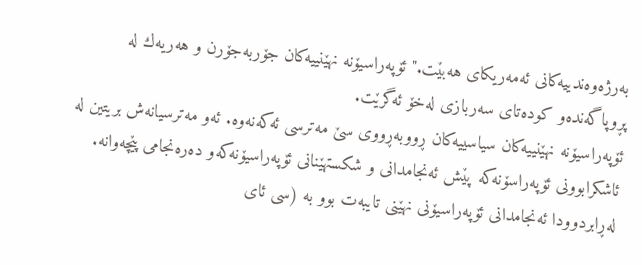به‌رژه‌وه‌ندییه‌كانی ئه‌مه‌ریكای هه‌بێت." ئۆپه‌راسیۆنه‌ نهێنییه‌كان جۆربه‌جۆرن و هه‌ریه‌ك له‌ پڕوپاگه‌نده‌و كوده‌تای سه‌ربازی له‌خۆ ئه‌گرێت.
ئۆپه‌راسیۆنه‌ نهێنییه‌كان سیاسییه‌كان ڕووبه‌ڕووی سێ مه‌ترسی ئه‌كه‌نه‌وه‌. ئه‌و مه‌ترسیانه‌ش بریتین له‌ ئاشكرابوونی ئۆپه‌راسۆنه‌كه‌ پێش ئه‌نجامدانی و شكستهێنانی ئۆپه‌راسیۆنه‌كه‌و ده‌ره‌نجامی پێچه‌وانه‌. له‌ڕابردوودا ئه‌نجامدانی ئۆپه‌راسیۆنی نهێنی تایبه‌ت بوو به‌ (سی ئای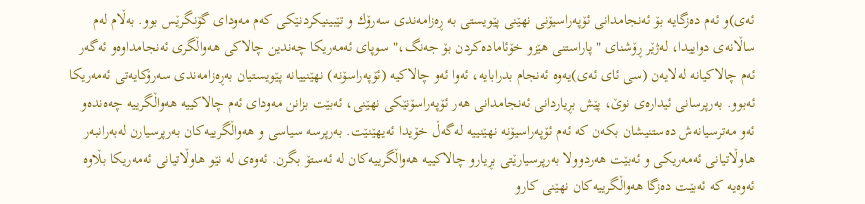ئه‌ی)و ئه‌م ده‌زگایه‌ بۆ ئه‌نجامدانی ئۆپه‌راسیۆنی نهێنی پێویستی به‌ ڕه‌زامه‌ندی سه‌رۆك و تێبینیكردنێكی كه‌م مه‌ودای گۆنگرێس بوو. به‌ڵام له‌م ساڵانه‌ی دواییدا، له‌ژێر ڕۆشنای " پاراستنی هێزو خۆئاماده‌كردن بۆ جه‌نگ،" سوپای ئه‌مه‌ریكا چه‌ندین چالاكی هه‌واڵگری ئه‌نجامداوه‌و ئه‌گه‌ر ئه‌م چالاكیانه‌ له‌لایه‌ن (سی ئای ئه‌ی)یه‌وه‌ ئه‌نجام بدرابایه‌، ئه‌وا ئه‌و چالاكیه‌ (ئۆپه‌راسۆنه‌) نهێنییانه‌ پێویستیان به‌ڕه‌زامه‌ندی سه‌رۆكایه‌تی ئه‌مه‌ریكا ئه‌بوو. به‌رپرسانی ئیداره‌ی نوێ، پێش بڕیاردانی ئه‌نجامدانی هه‌ر ئۆپه‌راسۆنێكی نهێنی، ئه‌بێت بزانن مه‌ودای ئه‌م چالاكییه‌ هه‌واڵگرییه‌ چه‌ه‌نده‌و ئه‌و مه‌ترسیانه‌ش ده‌ستنیشان بكه‌ن كه‌ ئه‌م ئۆپه‌راسیۆنه‌ نهێنییه‌ له‌گه‌ڵ خۆیدا ئه‌یهێنێت. به‌رپرسه‌ سیاسی و هه‌واڵگرییه‌كان به‌رپرسیارن له‌به‌رانبه‌ر هاوڵاتیانی ئه‌مه‌ریكی و ئه‌بێت هه‌ردوولا به‌رپرسیارێتی بڕیارو چالاكییه‌ هه‌واڵگرییه‌كان له‌ ئه‌ستۆ بگرن. ئه‌وه‌ی له‌ نێو هاوڵاتیانی ئه‌مه‌ریكا بڵاوه‌ ئه‌وه‌یه‌ كه‌ ئه‌بێـت ده‌زگا هه‌واڵگرییه‌كان نهێنی كارو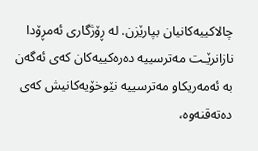چالاكییه‌كانیان بپارێزن. له‌ ڕۆژگاری ئه‌مڕۆدا نازانرێـت مه‌ترسییه‌ ده‌ره‌كییه‌كان كه‌ی ئه‌گه‌ن به‌ ئه‌مه‌ریكاو مه‌ترسییه‌ نێوخۆیه‌كانیش كه‌ی ده‌ته‌قنه‌وه‌،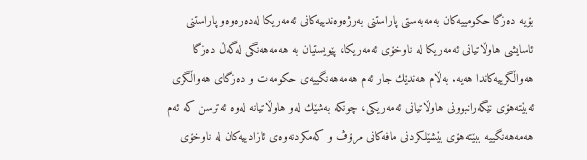بۆیه‌ ده‌زگا حكومییه‌كان به‌مه‌به‌ستی پاراستنی به‌رژه‌وه‌ندییه‌كانی ئه‌مه‌ریكا له‌ده‌ره‌وه‌و پاراستنی ئاسایشی هاوڵاتیانی ئه‌مه‌ریكا له‌ ناوخۆی ئه‌مه‌ریكا، پێویستیان به‌ هه‌مه‌هه‌نگی له‌گه‌ڵ ده‌زگا هه‌واڵگرییه‌كاندا هه‌یه‌. به‌ڵام هه‌ندێك جار ئه‌م هه‌مه‌هه‌نگییه‌ی حكومه‌ت و ده‌زگای هه‌واڵگری ئه‌بێته‌هۆی نێگه‌رانبوونی هاوڵاتیانی ئه‌مه‌ریكی، چونكه‌ به‌شێك له‌و هاوڵاتیانه‌ له‌وه‌ ئه‌ترسن كه‌ ئه‌م هه‌مه‌هه‌نگییه‌ ببێته‌هۆی بێشێلكردنی مافه‌كانی مرۆڤ و كه‌مكردنه‌وه‌ی ئازادییه‌كان له‌ ناوخۆی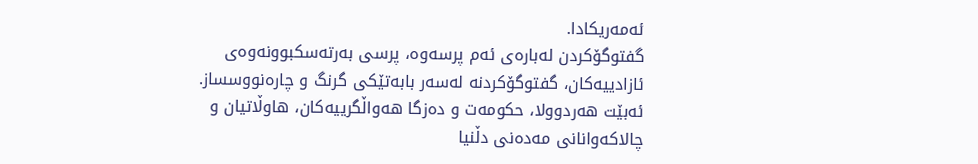ئه‌مه‌ریكادا.
گفتوگۆكردن له‌باره‌ی ئه‌م پرسه‌وه‌، پرسی به‌رته‌سكبوونه‌وه‌ی ئازادییه‌كان، گفتوگۆكردنه‌ له‌سه‌ر بابه‌تێكی گرنگ و چاره‌نووسساز. ئه‌بێت هه‌ردوولا، حكومه‌ت و ده‌زگا هه‌واڵگرییه‌كان، هاوڵاتیان و چالاكه‌وانانی مه‌ده‌نی دڵنیا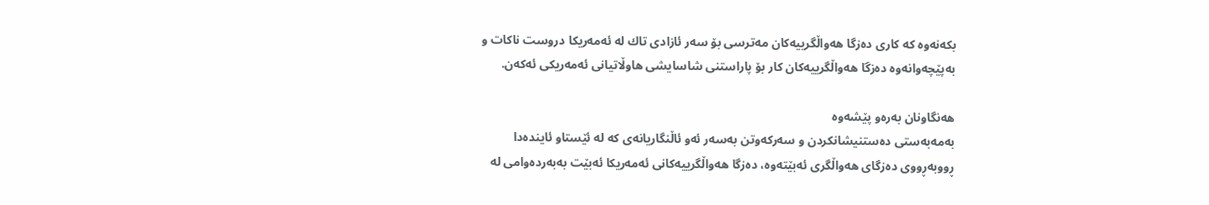بكه‌نه‌وه‌ كه‌ كاری ده‌زگا هه‌واڵگرییه‌كان مه‌ترسی بۆ سه‌ر ئازادی تاك له‌ ئه‌مه‌ریكا دروست ناكات و به‌پێچه‌وانه‌وه‌ ده‌زگا هه‌واڵگرییه‌كان كار بۆ پاراستنی شاسایشی هاوڵاتیانی ئه‌مه‌ریكی ئه‌كه‌ن.

هه‌نگاونان به‌ره‌و پێشه‌وه‌
به‌مه‌به‌ستی ده‌ستنیشانكردن و سه‌ركه‌وتن به‌سه‌ر ئه‌و ئاڵنگاریانه‌ی كه‌ له‌ ئێستاو ئاینده‌دا ڕووبه‌ڕووی ده‌زگای هه‌واڵگری ئه‌بێته‌وه‌، ده‌زگا هه‌واڵگرییه‌كانی ئه‌مه‌ریكا ئه‌بێت به‌به‌رده‌وامی له‌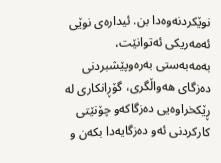نوێكردنه‌وه‌دا بن. ئیداره‌ی نوێی ئه‌مه‌ریكی ئه‌توانێت، به‌مه‌به‌ستی به‌ره‌وپێشبردنی ده‌زگای هه‌واڵگری، گۆڕانكاری له‌  ڕێكخراوه‌یی ده‌زگاكه‌و چۆنێتی كاركردنی ئه‌و ده‌زگایه‌دا بكه‌ن و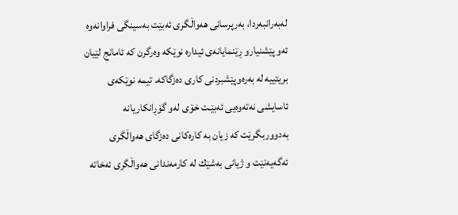له‌به‌رانبه‌ردا، به‌رپرسانی هه‌واڵگری ئه‌بێت به‌سینگی فراوانه‌وه‌ ئه‌و پێشنیارو ڕێنمایانه‌ی ئیداره‌ نوێكه‌ وه‌رگرن كه‌ ئامانج لێیان بریتییه‌ له‌ به‌ره‌وپێشبردنی كاری ده‌زگاكه‌. تیمه‌ نوێكه‌ی ئاسایشی نه‌ته‌وه‌یی ئه‌بێـت خۆی له‌و گۆڕانكاریانه‌ به‌دووربگرێت كه‌ زیان به‌ كاره‌كانی ده‌زگای هه‌واڵگری ئه‌گه‌یه‌نێت و ژیانی به‌شێك له‌ كارمه‌ندانی هه‌واڵگری ئه‌خاته‌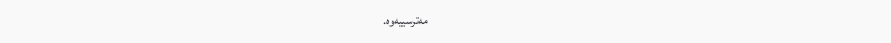مه‌ترسییه‌وه‌.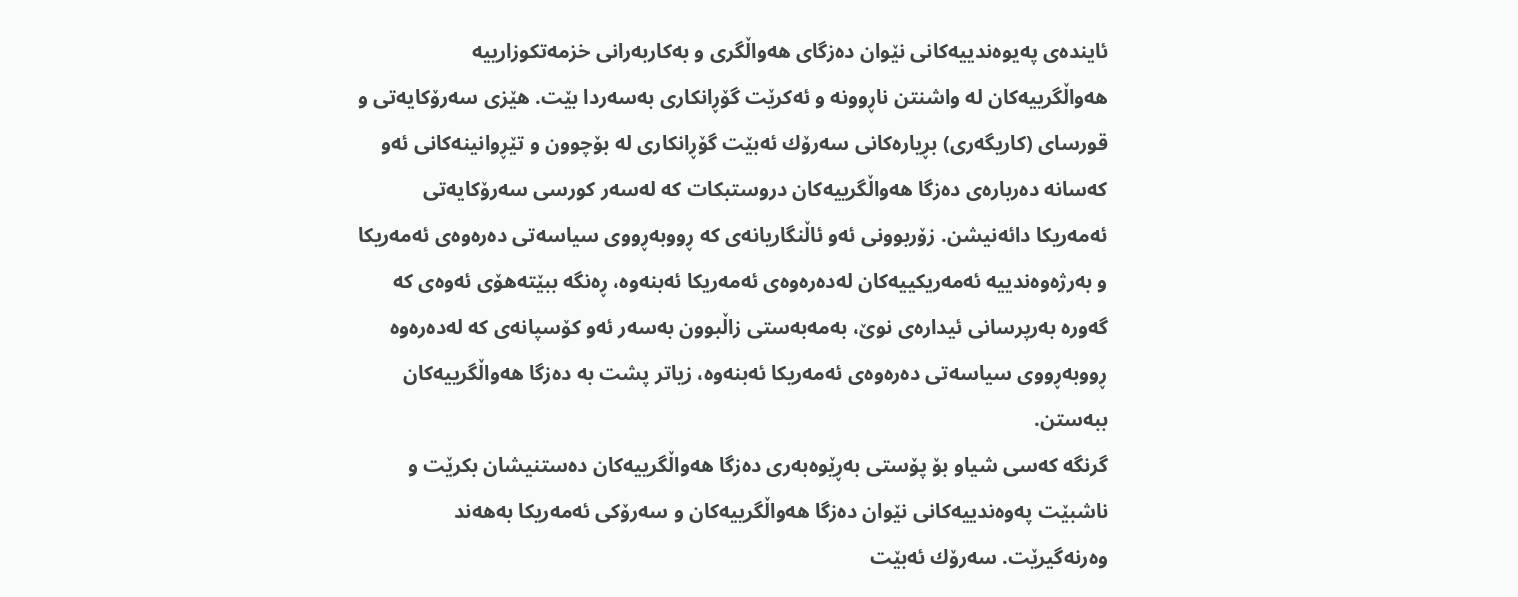ئاینده‌ی په‌یوه‌ندییه‌كانی نێوان ده‌زگای هه‌واڵگری و به‌كاربه‌رانی خزمه‌تكوزارییه‌ هه‌واڵگرییه‌كان له‌ واشنتن ناڕوونه‌ و ئه‌كرێت گۆڕانكاری به‌سه‌ردا بێت. هێزی سه‌رۆكایه‌تی و قورسای (كاریگه‌ری) بڕیاره‌كانی سه‌رۆك ئه‌بێت گۆڕانكاری له‌ بۆچوون و تێڕوانینه‌كانی ئه‌و كه‌سانه‌ ده‌رباره‌ی ده‌زگا هه‌واڵگرییه‌كان دروستبكات كه‌ له‌سه‌ر كورسی سه‌رۆكایه‌تی ئه‌مه‌ریكا دائه‌نیشن. زۆربوونی ئه‌و ئاڵنگاریانه‌ی كه‌ ڕووبه‌ڕووی سیاسه‌تی ده‌ره‌وه‌ی ئه‌مه‌ریكا و به‌رژه‌وه‌ندییه‌ ئه‌مه‌ریكییه‌كان له‌ده‌ره‌وه‌ی ئه‌مه‌ریكا ئه‌بنه‌وه‌، ڕه‌نگه‌ ببێته‌هۆی ئه‌وه‌ی كه‌ گه‌وره‌ به‌رپرسانی ئیداره‌ی نوێ، به‌مه‌به‌ستی زاڵبوون به‌سه‌ر ئه‌و كۆسپانه‌ی كه‌ له‌ده‌ره‌وه‌ ڕووبه‌ڕووی سیاسه‌تی ده‌ره‌وه‌ی ئه‌مه‌ریكا ئه‌بنه‌وه‌، زیاتر پشت به‌ ده‌زگا هه‌واڵگرییه‌كان ببه‌ستن.
گرنگه‌ كه‌سی شیاو بۆ پۆستی به‌ڕێوه‌به‌ری ده‌زگا هه‌واڵگرییه‌كان ده‌ستنیشان بكرێت و ناشبێت په‌وه‌ندییه‌كانی نێوان ده‌زگا هه‌واڵگرییه‌كان و سه‌رۆكی ئه‌مه‌ریكا به‌هه‌ند وه‌رنه‌گیرێت. سه‌رۆك ئه‌بێت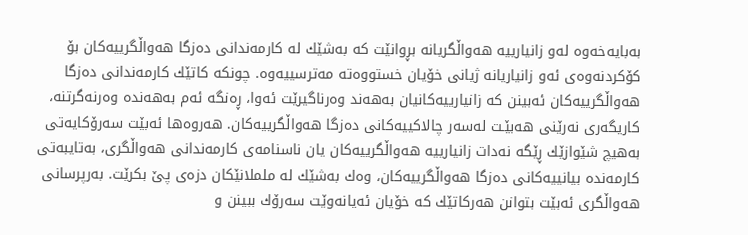به‌بایه‌خه‌وه‌ له‌و زانیارییه‌ هه‌واڵگریانه‌ بڕوانێت كه‌ به‌شێك له‌ كارمه‌ندانی ده‌زگا هه‌واڵگرییه‌كان بۆ كۆكردنه‌وه‌ی ئه‌و زانیاریانه‌ ژیانی خۆیان خستووه‌ته‌ مه‌ترسییه‌وه‌. چونكه‌ كاتێك كارمه‌ندانی ده‌زگا هه‌واڵگرییه‌كان ئه‌بینن كه‌ زانیارییه‌كانیان به‌هه‌ند وه‌رناگیرێت ئه‌وا، ڕه‌نگه‌ ئه‌م به‌هه‌نده‌ وه‌رنه‌گرتنه‌، كاریگه‌ری نه‌رێنی هه‌بێـت له‌سه‌ر چالاكییه‌كانی ده‌زگا هه‌واڵگرییه‌كان. هه‌روه‌ها ئه‌بێت سه‌رۆكایه‌تی به‌هیچ شێوازێك ڕێگه‌ نه‌دات زانیارییه‌ هه‌واڵگرییه‌كان یان ناسنامه‌ی كارمه‌ندانی هه‌واڵگری، به‌تایبه‌تی كارمه‌نده‌ بیانییه‌كانی ده‌زگا هه‌واڵگرییه‌كان، وه‌ك به‌شێك له‌ ململانێكان دزه‌ی پێ بكرێت. به‌رپرسانی هه‌واڵگری ئه‌بێت بتوانن هه‌ركاتێك كه‌ خۆیان ئه‌یانه‌وێت سه‌رۆك ببینن و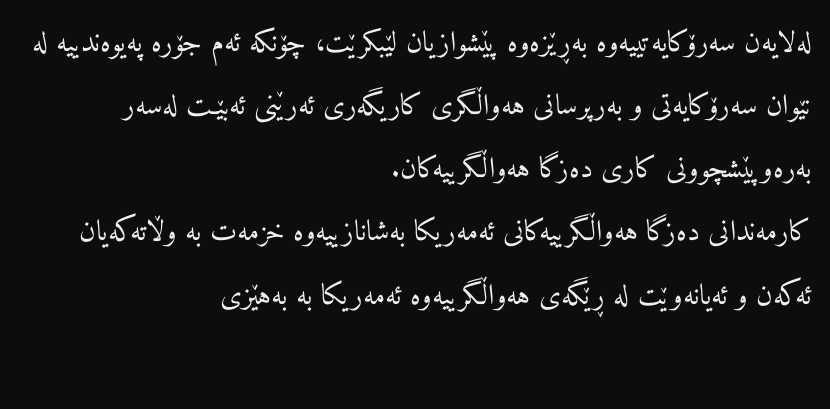له‌لایه‌ن سه‌رۆكایه‌تییه‌وه‌ به‌ڕێزه‌وه‌ پێشوازیان لێبكرێت، چۆنكه‌ ئه‌م جۆره‌ په‌یوه‌ندییه‌ له‌ نێوان سه‌رۆكایه‌تی و به‌رپرسانی هه‌واڵگری كاریگه‌ری ئه‌رێنی ئه‌بێـت له‌سه‌ر به‌ره‌وپێشچوونی كاری ده‌زگا هه‌واڵگرییه‌كان.
كارمه‌ندانی ده‌زگا هه‌واڵگرییه‌كانی ئه‌مه‌ریكا به‌شانازییه‌وه‌ خزمه‌ت به‌ وڵاته‌كه‌یان ئه‌كه‌ن و ئه‌یانه‌وێت له‌ ڕێگه‌ی هه‌واڵگرییه‌وه‌ ئه‌مه‌ریكا به‌ به‌هێزی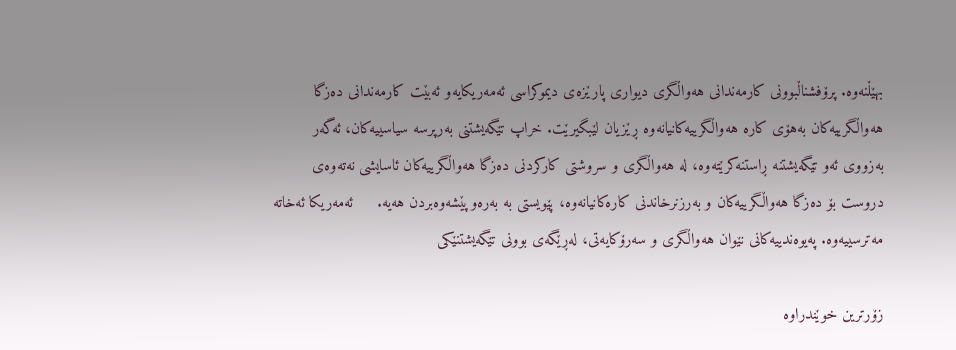بهێڵنه‌وه‌. پرۆفشناڵبوونی كارمه‌ندانی هه‌واڵگری دیواری پارێزه‌ی دیموكراسی ئه‌مه‌ریكایه‌و ئه‌بێت كارمه‌ندانی ده‌زگا هه‌واڵگرییه‌كان به‌هۆی كاره‌ هه‌واڵگرییه‌كانیانه‌وه‌ ڕێزیان لێبگیرێت. خراپ تێگه‌یشتنی به‌رپرسه‌ سیاسییه‌كان، ئه‌گه‌ر به‌زووی ئه‌و تێگه‌یشتنه‌ ڕاستنه‌كرێته‌وه‌، له‌ هه‌واڵگری و سروشتی كاركردنی ده‌زگا هه‌واڵگرییه‌كان ئاسایشی نه‌ته‌وه‌ی دروست بۆ ده‌زگا هه‌واڵگرییه‌كان و به‌رزنرخاندنی كاره‌كانیانه‌وه‌، پێویستی به‌ به‌ره‌وپێشه‌وه‌بردن هه‌یه‌.     ئه‌مه‌ریكا ئه‌خاته‌ مه‌ترسییه‌وه‌. په‌یوه‌ندییه‌كانی نێوان هه‌واڵگری و سه‌رۆكایه‌تی، له‌ڕێگه‌ی بوونی تێگه‌یشتنێكی

زۆرترین خوێندراوە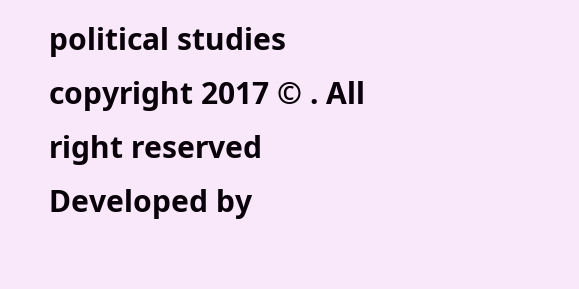political studies copyright 2017 © . All right reserved Developed by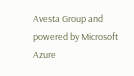Avesta Group and powered by Microsoft Azure